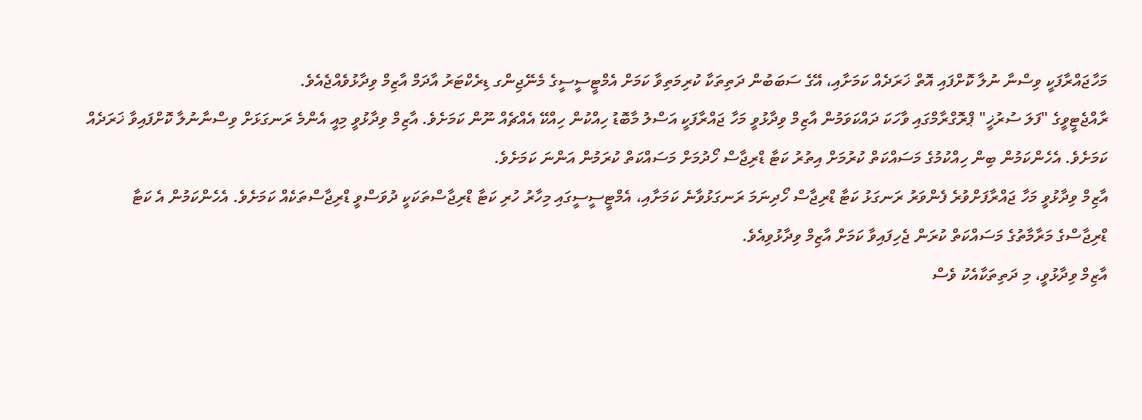މަހާޖައްރާފަކީ ވިސްނާ ނުލާ ކޮށްފައި އޮތް ޚަރަދެއް ކަމަށާއި، އޭގެ ސަބަބުން ދަތިތަކާ ކުރިމަތިވާ ކަމަށް އެމްޓީސީސީގެ މެނޭޖިންގ ޑިރެކްޓަރު އާދަމް އާޒިމް ވިދާޅުވެއްޖެއެވެ.
ރާއްޖެޓީވީގެ "ފަލަ ސުރުޚީ" ޕްރޮގްރާމްގައި ވާހަކަ ދައްކަވަމުން އާޒިމް ވިދާޅުވީ މަހާ ޖައްރާފަކީ އަސްލު މާބޮޑު ހިއްކުން ހިއްކޭ އެއްޗެއް ނޫން ކަމަށެވެ. އާޒިމް ވިދާޅުވީ މިއީ އެންމެ ރަނގަޅަށް ވިސްނާނުލާ ކޮށްފައިވާ ޚަރަދެއް ކަމަށެވެ. އެހެންކަމުން ބިން ހިއްކުމުގެ މަސައްކަތް ކުރުމަށް އިތުރު ކަޓާ ޑްރިޖާސް ހޯދުމަށް މަސައްކަތް ކުރަމުން އަންނަ ކަމަށެވެ.
އާޒިމް ވިދާޅުވީ މަހާ ޖައްރާފަށްވުރެ ފެންވަރު ރަނގަޅު ކަޓާ ޑްރިޖާސް ހޯދިނަމަ ރަނގަޅުވާނެ ކަމަށާއި، އެމްޓީސީސީގައި މިހާރު ހުރި ކަޓާ ޑްރިޖާސްތަކަކީ ދުވަސްވީ ޑްރިޖާސްތަކެއް ކަމަށެވެ. އެހެންކަމުން އެ ކަޓާ ޑްރިޖާސްގެ މަރާމާތުގެ މަސައްކަތް ކުރަން ޖެހިފައިވާ ކަމަށް އާޒިމް ވިދާޅުވިއެވެ.
އާޒިމް ވިދާޅުވީ، މި ދަތިތަކާއެކު ވެސް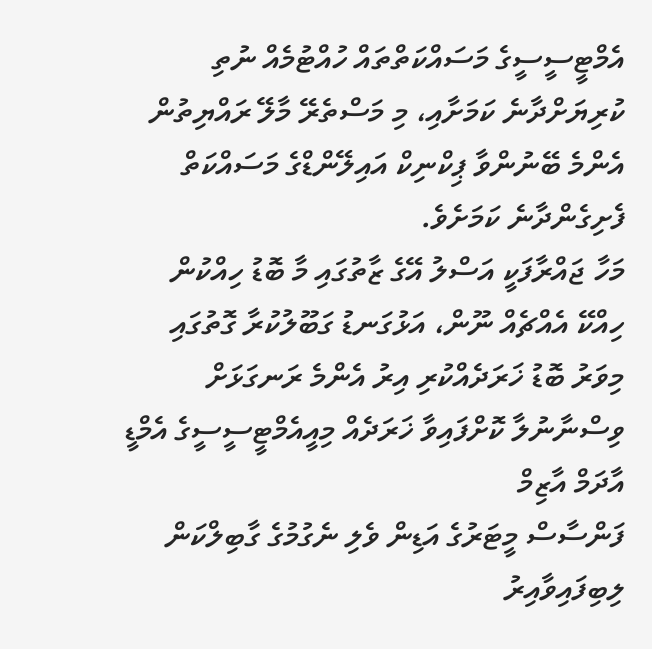އެމްޓީސީސީގެ މަސައްކަތްތައް ހުއްޓުމެއް ނުތި ކުރިޔަށްދާނެ ކަމަށާއި، މި މަސްތެރޭ މާލޭ ރައްޔިތުން އެންމެ ބޭނުންވާ ޕިކްނިކް އައިލޭންޑްގެ މަސައްކަތް ފެށިގެންދާނެ ކަމަށެވެ.
މަހާ ޖައްރާފަކީ އަސްލު އޭގެ ޒާތުގައި މާ ބޮޑު ހިއްކުން ހިއްކޭ އެއްޗެއް ނޫން، އަޅުގަނޑު ގަބޫލުކުރާ ގޮތުގައި މިވަރު ބޮޑު ޚަރަދެއްކުރި އިރު އެންމެ ރަނގަޅަށް ވިސްނާނުލާ ކޮށްފައިވާ ޚަރަދެއް މިއީއެމްޓީސީސީގެ އެމްޑީ އާދަމް އާޒިމް
ފަންސާސް މީޓަރުގެ އަޑިން ވެލި ނެގުމުގެ ގާބިލްކަން ލިބިފައިވާއިރު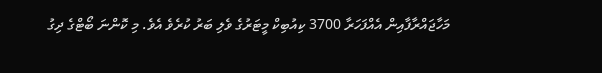މަހާޖައްރާފާއިން އެއްފަހަރާ 3700 ކިއުބިކް މީޓަރުގެ ވެލި ބަރު ކުރެވެ އެވެ. މި ކޮންނަ ބޯޓްގެ ދިގު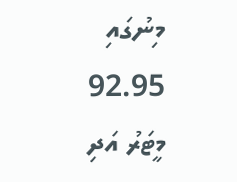މިނުގައި 92.95 މީޓަރު އަދި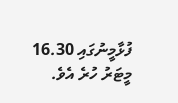ފުޅާމީނުގައި 16.30 މީޓަރު ހުރެ އެވެ.